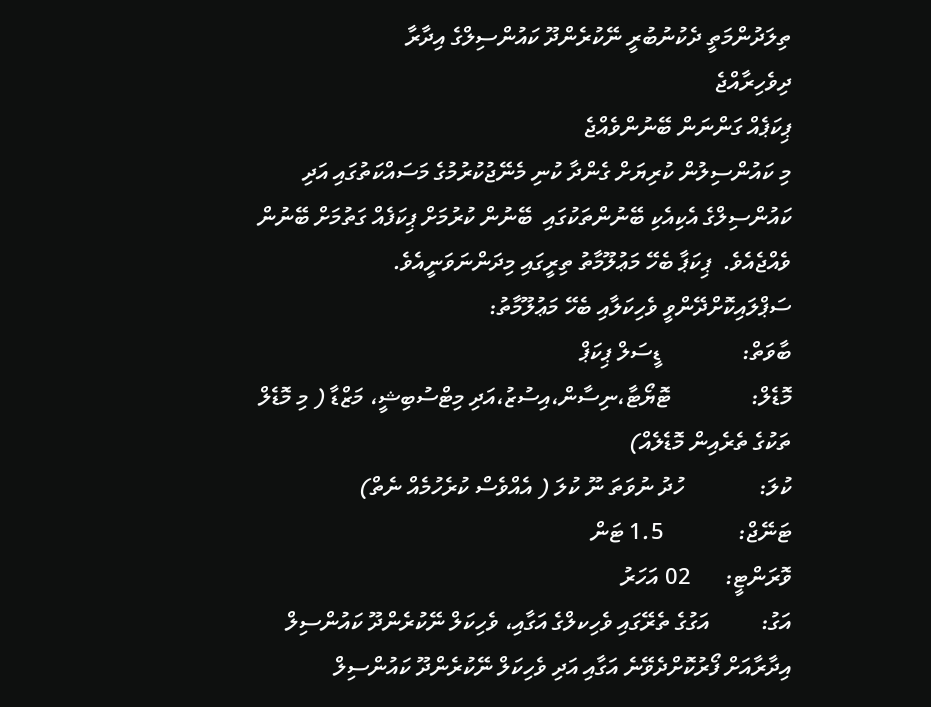ތިލަދުންމަތީ ދެކުނުބުރީ ނޭކުރެންދޫ ކައުންސިލްގެ އިދާރާ
ދިވެހިރާއްޖެ
ޕިކަޕެއް ގަންނަން ބޭނުންވެއްޖެ
މި ކައުންސިލުން ކުރިޔަށް ގެންދާ ކުނި މެނޭޖުކުރުމުގެ މަސައްކަތުގައި އަދި ކައުންސިލްގެ އެކިއެކި ބޭނުންތަކުގައި  ބޭނުން ކުރުމަށް ޕިކަފެއް ގަތުމަށް ބޭނުން ވެއްޖެއެވެ.  ޕިކަޕާ ބެހޭ މަޢުލޫމާތު ތިރީގައި މިދަންނަވަނީއެވެ.
ސަޕްލައިކޮށްދޭންވީ ވެހިކަލާއި ބެހޭ މަޢުލޫމާތު:
ބާވަތް:              ޑީސަލް ޕިކަޕް
މޮޑެލް:              ޓޮޔޯޓާ،ނިސާން،އިސުޒު،އަދި މިޓްސުބިޝީ، މަޒްޑާ ( މި މޮޑެލް ތަކުގެ ތެރެއިން މޮޑެލެއް)
ކުލަ:             ހުދު ނުވަތަ ނޫ ކުލަ ( އެއްވެސް ކުރެހުމެއް ނެތް)
ޓަނޭޖް:             1.5 ޓަން
ވޮރަންޓީ:      02 އަހަރު
އަގު:         އަގުގެ ތެރޭގައި ވެހިކލްގެ އަގާއި، ވެހިކަލް ނޭކުރެންދޫ ކައުންސިލް އިދާރާއަށް ފޯރުކޮށްދެވޭނެ އަގާއި އަދި ވެހިކަލް ނޭކުރެންދޫ ކައުންސިލް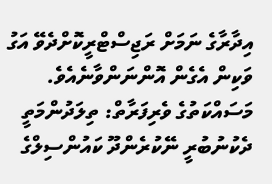އިދާރާގެ ނަމަށް ރަޖިސްޓްރީކޮށްދެވޭ އަގު ވަކިން އެގެން އޮންނަންވާނެއެވެ.
މަސައްކަތުގެ ވެރިފަރާތް: ތިލަދުންމަތީ ދެކުނުބުރީ ނޭކުރެންދޫ ކައުންސިލްގެ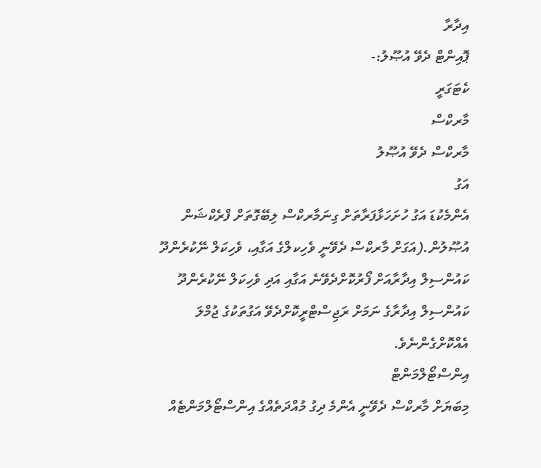އިދާރާ
ޕޮއިންޓް ދެވޭ އުޞޫލު:-
ކެޓަގަރީ
މާރކްސް
މާރކްސް ދެވޭ އުޞޫލު
އަގު
އެންމެކުޑަ އަގު ހުށަހަޅާފަރާތަށް ގިނަމާރކްސް ލިބޭގޮތަށް ފްރެކްޝަން އުޞޫލުން.(އަގަށް މާރކްސް ދެވޭނީ ވެހިކލްގެ އަގާއި، ވެހިކަލް ނޭކުރެންދޫ ކައުންސިލް އިދާރާއަށް ފޯރުކޮށްދެވޭނެ އަގާއި އަދި ވެހިކަލް ނޭކުރެންދޫ ކައުންސިލް އިދާރާގެ ނަމަށް ރަޖިސްޓްރީކޮށްދެވޭ އަގުތަކުގެ ޖުމްލަ އެއްކޮށްގެންނެވެ.
އިންސްޓޯލްމަންޓް
މިބަޔަށް މާރކްސް ދެވޭނީ އެންމެ ދިގު މުއްދަތެއްގެ އިންސްޓޯލްމަންޓެއް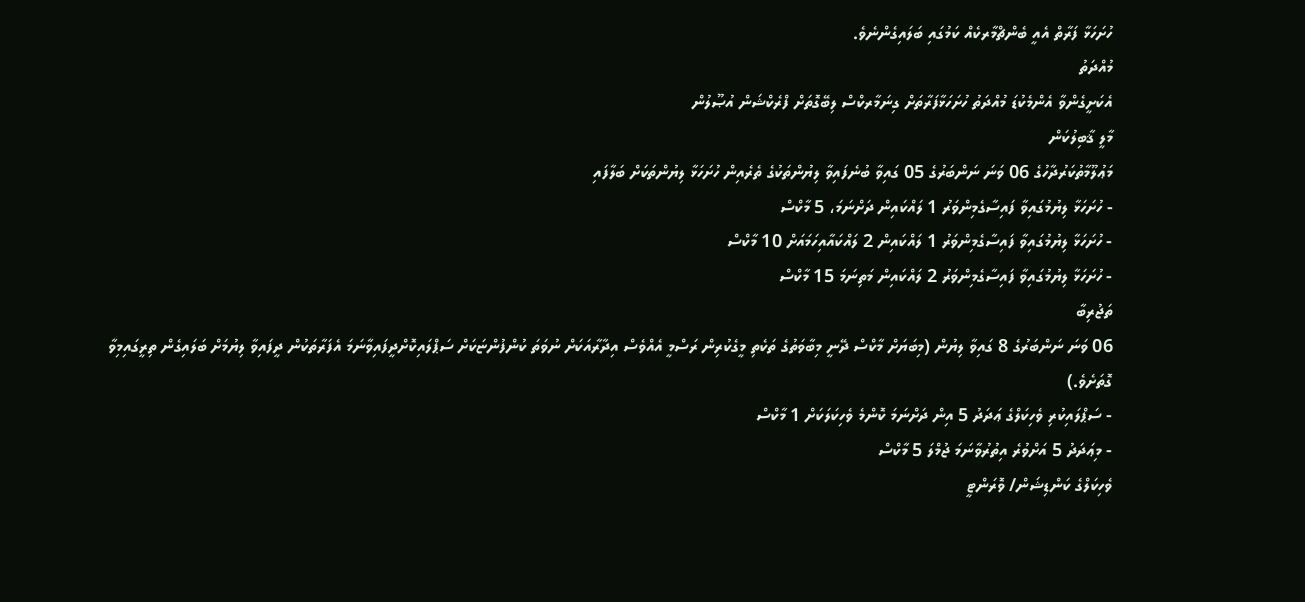ހުށަހަޅާ ފަރާތް އެއީ ބެންޗްމާރކެއް ކަމުގައި ބަލައިގެންނެވެ.
މުއްދަތު
އެކަށީގެންވާ އެންމެކުޑަ މުއްދަތު ހުށަހަޅާފަރާތަށް ގިނަމާރކްސް ލިބޭގޮތަށް ފްރެކްޝަން އުޞޫލުން
މާލީ ޤާބިލުކަން
މަޢުލޫމާތުކަރުދާހުގެ 06 ވަނަ ނަންބަރުގެ 05 ގައިވާ ބުނެފައިވާ ލިޔުންތަކުގެ ތެރެއިން ހުށަހަޅާ ލިޔުންތަކަށް ބަލާފައި
- ހުށަހަޅާ ލިޔުމުގައިވާ ފައިސާގެމިންވަރު 1 ލައްކައިން ދަށްނަމަ، 5 މާކްސް
- ހުށަހަޅާ ލިޔުމުގައިވާ ފައިސާގެމިންވަރު 1 ލައްކައިން 2 ލައްކައާއިހަމައަށް 10 މާކްސް
- ހުށަހަޅާ ލިޔުމުގައިވާ ފައިސާގެމިންވަރު 2 ލައްކައިން މަތިނަމަ 15 މާކްސް
ތަޖުރިބާ
06 ވަނަ ނަންބަރުގެ 8 ގައިވާ ލިޔުން (މިބަޔަށް މާކްސް ދޭނީ މިބާވަތުގެ ތަކެތި މީގެކުރިން ރަސްމީ އެއްވެސް އިދާރާއަކަށް ނުވަތަ ކުންފުންޏަކަށް ސަޕްލައިކޮށްދީފައިވާނަމަ އެފަރާތަކުން ދީފައިވާ ލިޔުމަށް ބަލައިގެން ތިރީގައިމިވާ ގޮތަށެވެ.)
- ސަޕްލައިކުރި ވެހިކަލްގެ ޢަދަދު 5 އިން ދަށްނަމަ ކޮންމެ ވެހިކަލަކަށް 1 މާކްސް
- މިޢަދަދު 5 އަށްވުރެ އިތުރުވާނަމަ ޖުމްލަ 5 މާކްސް
ވެހިކަލްގެ ކަންޑިޝަން/ ވޮރަންޓީ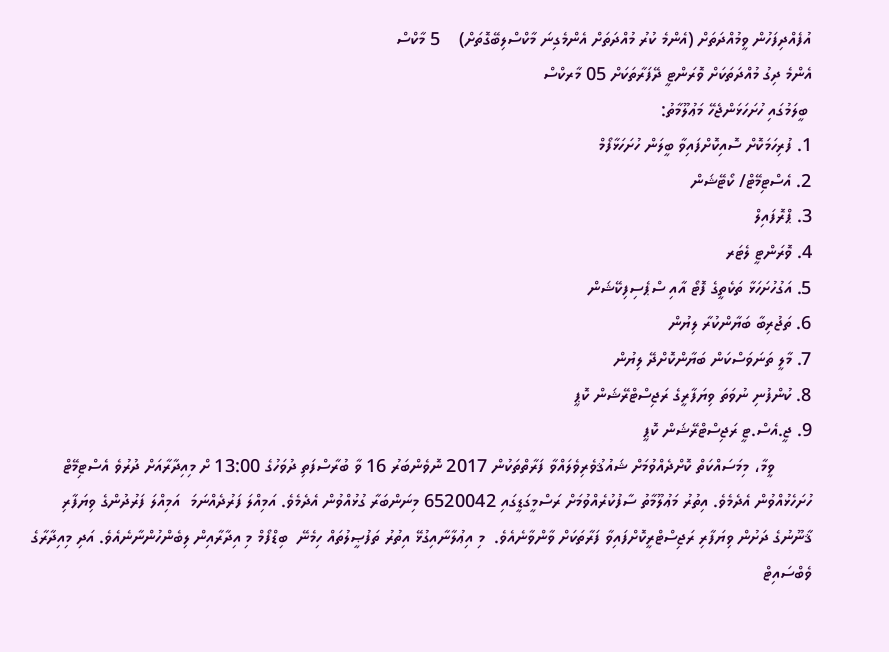އުފެއްދިފަހުން ވީމުއްދަތަށް (އެންމެ ކުރު މުއްދަތަށް އެންމެގިނަ މާކްސްލިބޭގޮތަށް)    5 މާކްސް
އެންމެ ދިގު މުއްދަތަކަށް ވޮރަންޓީ ދޭފަރާތަކަށް 05 މާރކްސް
 ބީލަމުގައި ހުށަހަޅަންޖެހޭ މަޢުލޫމާތު:
1. ފުރިހަމަކޮށް ސޮއިކޮށްފައިވާ ބީލަން ހުށަހަޅާފޯމް
2. އެސްޓިމޭޓް/ ކޯޓޭޝަން
3. ޕްރޮފައިލް
4. ވޮރަންޓީ ލެޓަރ
5. އަގުހުށަހަޅާ ތަކެތީގެ ފޮޓޯ އާއި ސްޕެސިފިކޭޝަން
6. ތަޖުރިބާ ބަޔާންކުރާ ލިޔުން
7. މާލީ ތަނަވަސްކަން ބަޔާންކޮށްދޭ ލިޔުން
8. ކުންފުނި ނުވަތަ ވިޔަފާރީގެ ރަޖިސްޓްރޭޝަން ކޮޕީ
9. ޖީ.އެސް.ޓީ ރަޖިސްޓްރޭޝަން ކޮޕީ
        ވީމާ، މިމަސައްކަތް ކޮށްދެއްވުމަށް ޝައުޤުވެރިވެލައްވާ ފަރާތްތަކުން 2017 ނޮވެންބަރު 16 ވާ ބުރާސްފަތި ދުވަހުގެ 13:00 ށް މިއިދާރާއަށް ދުރުވެ އެސްޓިމޭޓް ހުށަހެޅުއްވުން އެދެމެވެ. އިތުރު މަޢުލޫމާތު ސާފުކުރެއްވުމަށް ރަސްމީގަޑީގައި 6520042 މިނަންބަރާ ގުޅުއްވުން އެދެމެވެ. އަމިއްލަ ފަރުދެއްނަމަ  އަމިއްލަ ފަރުދުންގެ ވިޔަފާރި ޤާނޫނުގެ ދަށުން ވިޔަފާރި ރަޖިސްޓްރީކޮށްފައިވާ ފަރާތަކަށް ވާންވާނެއެވެ.  މި އިޢުލާނާއިގުޅޭ އިތުރު ތަފުޞީލުތައް ހިމެނޭ  ބިޑްފޯމް މި އިދާރާއިން ލިބެންހުންނާނެއެވެ. އަދި މިއިދާރާގެ ވެބްސައިޓް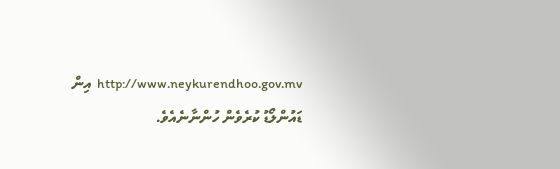http://www.neykurendhoo.gov.mv  އިން ޑައުންލޯޑު ކުރެވެން ހުންނާނެއެވެ.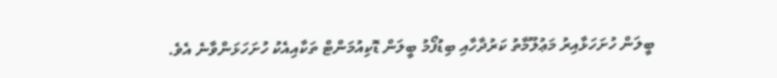ބީލަން ހުށަހަޅާއިރު މަޢުލޫމާތު ކަރުދާހާއި ބިޑުފޯމު ބީލަން ޑޮކިއުމަންޓް ތަކާއިއެކު ހުށަހަޅަންވާނެ އެވެ.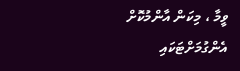ވީމާ ، މިކަން އާންމުކޮށް އެންގުމަށްޓަކައި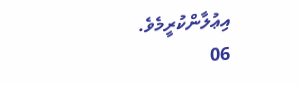އިޢުލާންކުރީމެވެ.
06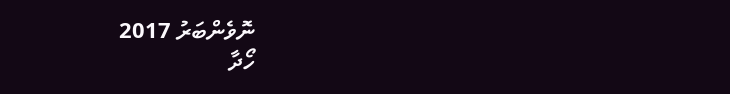ނޮވެންބަރު 2017
ހޯދާ